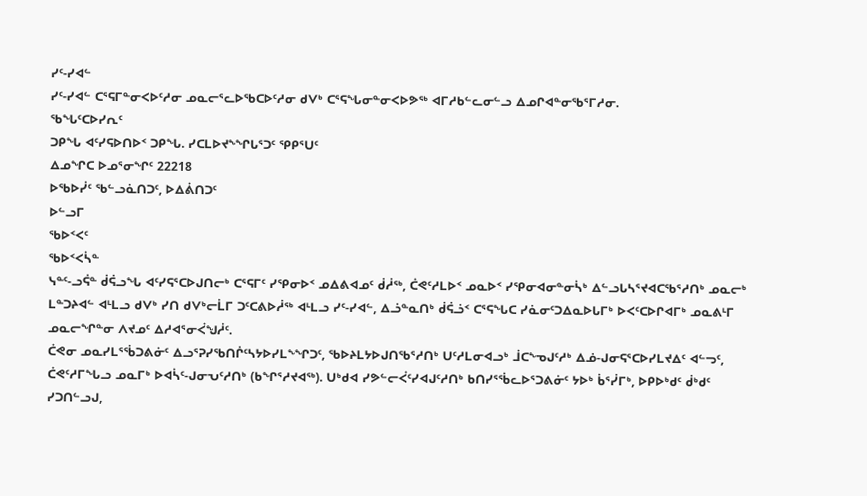ᓯᑦ-ᓯᐊᓪ
ᓯᑦ-ᓯᐊᓪ ᑕᕐᕋᒥᓐᓂᐸᐅᑦᓱᓂ ᓄᓇᓕᕐᓚᐅᖃᑕᐅᑦᓱᓂ ᑯᐯᒃ ᑕᕐᕋᖓᓂᓐᓂᐸᐅᕗᖅ ᐊᒥᓱᑲᓪᓚᓂᓪᓗ ᐃᓄᒋᐊᓐᓂᖃᕐᒥᓱᓂ.
ᖃᖓᑦᑕᐅᓯᕆᑦ
ᑐᑭᖓ ᐊᑦᓯᕋᐅᑎᐅᑉ ᑐᑭᖓ. ᓯᑕᒪᐅᔪᖕᖏᒐᕐᑐᑦ ᕿᑭᕐᑌᑦ
ᐃᓄᖏᑕ ᐅᓄᕐᓂᖏᑦ 22218
ᐅᖃᐅᓰᑦ ᖃᓪᓗᓈᑎᑐᑦ, ᐅᐃᕖᑎᑐᑦ
ᐅᓪᓗᒥ
ᖃᐅᑉᐸᑦ
ᖃᐅᑉᐸᓵᓐ
ᓭᓐᑦ-ᓗᕌᓐ ᑰᕌᓗᖓ ᐊᑦᓯᕋᕐᑕᐅᒍᑎᓕᒃ ᑕᕐᕋᒥᑦ ᓯᕿᓂᐅᑉ ᓄᐃᕕᐊᓄᑦ ᑰᓲᖅ, ᑖᕙᑦᓱᒪᐅᑉ ᓄᓇᐅᑉ ᓯᕿᓂᐊᓂᓐᓂᓵᒃ ᐃᓪᓗᒐᓴᕐᔪᐊᑕᖃᕐᓱᑎᒃ ᓄᓇᓕᒃ ᒪᓐᑐᔨᐊᓪ ᐊᒻᒪᓗ ᑯᐯᒃ ᓯᑎ ᑯᐯᒃᓕᒫᒥ ᑐᑦᑕᕕᐅᓲᖅ ᐊᒻᒪᓗ ᓯᑦ-ᓯᐊᓪ, ᐃᓘᓐᓇᑎᒃ ᑰᕌᓘᑉ ᑕᕐᕋᖓᑕ ᓯᓈᓂᑦᑐᐃᓇᐅᒐᒥᒃ ᐅᐸᑦᑕᐅᒋᐊᒥᒃ ᓄᓇᕕᒻᒥ ᓄᓇᓕᖏᓐᓂ ᐱᔪᓄᑦ ᐃᓱᐊᕐᓂᐹᖑᓲᑦ.
ᑖᕙᓂ ᓄᓇᓯᒪᕐᖄᑐᕕᓃᑦ ᐃᓗᕐᕈᓯᖃᑎᒌᑦᓴᔭᐅᓯᒪᖕᖏᑐᑦ, ᖃᐅᔨᒪᔭᐅᒍᑎᖃᕐᓱᑎᒃ ᑌᑦᓱᒪᓂᐊᓗᒃ ᒨᑕᖕᓀᒍᑦᓱᒃ ᐃᓅ-ᒍᓂᕋᕐᑕᐅᓯᒪᔪᐃᑦ ᐊᓪᓓᑦ, ᑖᕙᑦᓱᒥᖓᓗ ᓄᓇᒥᒃ ᐅᐊᓵᑦ-ᒍᓂᕃᑦᓱᑎᒃ (ᑲᖏᕐᓱᔪᐊᖅ). ᑌᒃᑯᐊ ᓯᕗᓪᓕᐹᑦᓯᐊᒍᑦᓱᑎᒃ ᑲᑎᓯᕐᖄᓚᐅᕐᑐᕕᓃᑦ ᔭᐅᒃ ᑳᕐᓰᒥᒃ, ᐅᑭᐅᒃᑯᑦ ᑰᒃᑯᑦ ᓯᑐᑎᓪᓗᒍ,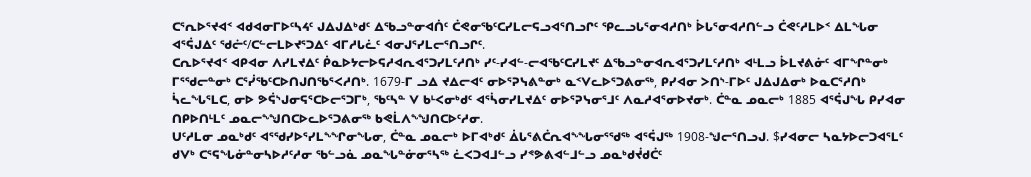ᑕᕐᕆᐅᕐᔪᐊᑉ ᐊᑯᐊᓂᒥᐅᑦᓴᔦᑦ ᒍᐃᒍᐃᒃᑯᑦ ᐃᖃᓗᓐᓂᐊᑏᑦ ᑖᕙᓂᖃᑦᑕᓯᒪᓕᕋᓗᐊᕐᑎᓗᒋᑦ ᕿᓚᓗᒐᕐᓂᐊᓱᑎᒃ ᐆᒐᕐᓂᐊᓱᑎᓪᓗ ᑖᕙᑦᓱᒪᐅᑉ ᐃᒪᖓᓂ ᐊᕐᕌᒍᐃᑦ ᖁᓖᑦ/ᑕᓪᓕᒪᐅᔪᕐᑐᐃᑦ ᐊᒥᓱᒐᓛᑦ ᐊᓂᒍᕐᓯᒪᓕᕐᑎᓗᒋᑦ.
ᑕᕆᐅᕐᔪᐊᑉ ᐊᑭᐊᓂ ᐱᓯᒪᔪᐃᑦ ᑮᓇᐅᔭᓕᐅᕋᓱᐊᕆᐊᕐᑐᓯᒪᑦᓱᑎᒃ ᓯᑦ-ᓯᐊᓪ-ᓕᐊᖃᑦᑕᓯᒪᔪᑦ ᐃᖃᓗᓐᓂᐊᕆᐊᕐᑐᓯᒪᑦᓱᑎᒃ ᐊᒻᒪᓗ ᐆᒪᔪᕕᓃᑦ ᐊᒥᖏᓐᓂᒃ ᒥᕐᖁᓕᓐᓂᒃ ᑕᕐᓰᖃᑦᑕᐅᑎᒍᑎᖃᕐᐸᓱᑎᒃ. 1679-ᒥ ᓗᐃ ᔪᐃᓕᐊᑦ ᓂᐅᕐᕈᓭᕕᓐᓂᒃ ᓇᑉᐯᓚᐅᕐᑐᕕᓂᖅ, ᑭᓯᐊᓂ ᐳᑎᔅ-ᒥᐅᑦ ᒍᐃᒍᐃᓂᒃ ᐅᓇᑕᕐᓱᑎᒃ ᓵᓚᖓᕐᒪᑕ, ᓂᐅ ᕗᕌᔅᒍᓂᕋᕐᑕᐅᓕᕐᑐᒥᒃ, ᖃᑦᓴᓐ ᐯ ᑲᒻᐸᓂᒃᑯᑦ ᐊᕐᓵᓂᓯᒪᔪᐃᑦ ᓂᐅᕐᕈᓭᓂᕐᒧᑦ ᐱᓇᓱᐊᕐᓂᐅᔪᓂᒃ. ᑖᓐᓇ ᓄᓇᓕᒃ 1885 ᐊᕐᕌᒍᖓ ᑭᓯᐊᓂ ᑎᑭᐅᑎᒻᒪᑦ ᓄᓇᓕᖕᖑᑎᑕᐅᓚᐅᕐᑐᕕᓂᖅ ᑲᕙᒫᐱᖕᖑᑎᑕᐅᑦᓱᓂ.
ᑌᑦᓱᒪᓂ ᓄᓇᒃᑯᑦ ᐊᕐᖁᓯᐅᕐᓯᒪᖕᖏᓂᖓᓂ, ᑖᓐᓇ ᓄᓇᓕᒃ ᐅᒥᐊᒃᑯᑦ ᐄᒐᕐᕕᑖᕆᐊᖕᖓᓂᕐᖁᖅ ᐊᕐᕌᒍᖅ 1908-ᖑᓕᕐᑎᓗᒍ. $ᓯᐊᓂᓕ ᓴᓇᔭᐅᓕᑐᐊᕐᒪᑦ ᑯᐯᒃ ᑕᕐᕋᖓᓃᓐᓂᓴᐅᓱᑦᓱᓂ ᖃᓪᓗᓈ ᓄᓇᖓᓐᓃᓂᕐᓴᖅ ᓛᐸᑐᐊᒧᓪᓗ ᓯᕝᕗᕕᐊᓪᒧᓪᓗ ᓄᓇᒃᑯᔫᑯᑖᑦ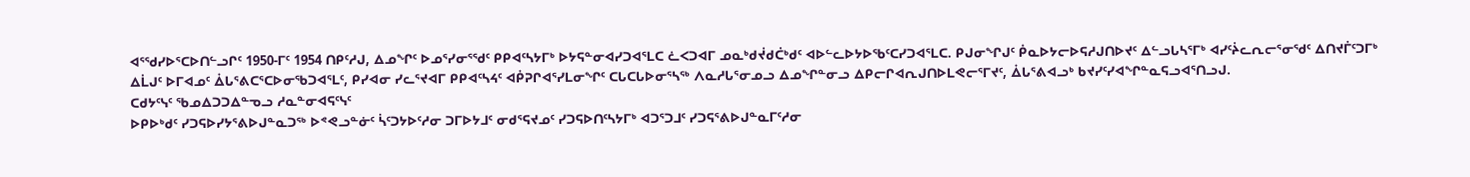ᐊᕐᖁᓯᐅᕐᑕᐅᑎᓪᓗᒋᑦ 1950-ᒥᑦ 1954 ᑎᑭᑦᓱᒍ, ᐃᓄᖏᑦ ᐅᓄᕐᓯᓂᕐᖁᑦ ᑭᑭᐊᑦᓴᔭᒥᒃ ᐅᔭᕋᓐᓂᐊᓯᑐᐊᕐᒪᑕ ᓛᐸᑐᐊᒥ ᓄᓇᒃᑯᔫᑯᑖᒃᑯᑦ ᐊᐅᓪᓚᐅᔭᐅᖃᑦᑕᓯᑐᐊᕐᒪᑕ. ᑭᒍᓂᖏᒍᑦ ᑮᓇᐅᔭᓕᐅᕋᓱᒍᑎᐅᔪᑦ ᐃᓪᓗᒐᓴᕐᒥᒃ ᐊᓯᑦᔩᓚᕆᓕᕐᓂᖁᑦ ᐃᑎᔪᒦᑦᑐᒥᒃ ᐃᒫᒍᑦ ᐅᒥᐊᓄᑦ ᐄᒐᕐᕕᑕᕐᑕᐅᓂᖃᑐᐊᕐᒪᑦ, ᑭᓯᐊᓂ ᓯᓚᕐᔪᐊᒥ ᑭᑭᐊᑦᓴᔦᑦ ᐊᑮᕈᒋᐊᕐᓯᒪᓂᖏᑦ ᑕᒐᑕᒐᐅᓂᕐᓴᖅ ᐱᓇᓱᒐᕐᓂᓄᓗ ᐃᓄᖏᓐᓂᓗ ᐃᑭᓕᒋᐊᕆᒍᑎᐅᒪᕙᓕᕐᒥᔪᑦ, ᐄᒐᕐᕕᐊᓗᒃ ᑲᔪᓯᑦᓯᐊᖏᓐᓇᕋᓗᐊᕐᑎᓗᒍ.
ᑕᑯᔭᑦᓭᑦ ᖃᓄᐃᑐᑐᐃᓐᓀᓗ ᓱᓇᓐᓂᐊᕋᑦᓭᑦ
ᐅᑭᐅᒃᑯᑦ ᓯᑐᕋᐅᓯᔭᕐᕕᐅᒍᓐᓇᑐᖅ ᐅᕝᕙᓗᓐᓃᑦ ᓵᑦᑐᔭᐅᑦᓱᓂ ᑐᒥᐅᔭᒧᑦ ᓂᑯᕐᕋᔪᓄᑦ ᓯᑐᕋᐅᑎᑦᓴᔭᒥᒃ ᐊᑐᕐᑐᒧᑦ ᓯᑐᕋᕐᕕᐅᒍᓐᓇᒥᑦᓱᓂ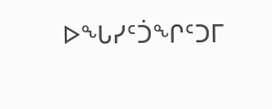ᐅᖓᓯᑦᑑᖏᑦᑐᒥ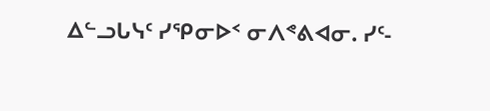ᐃᓪᓗᒐᓭᑦ ᓯᕿᓂᐅᑉ ᓂᐱᕝᕕᐊᓂ. ᓯᑦ-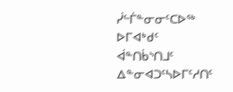ᓰᓪᒦᓐᓂᓂᑦᑕᐅᖅ ᐅᒥᐊᒃᑯᑦ ᐋᓐᑎᑳᔅᑎᒧᑦ ᐃᓐᓂᐊᑐᑦᓴᐅᒥᑦᓱᑎᑦ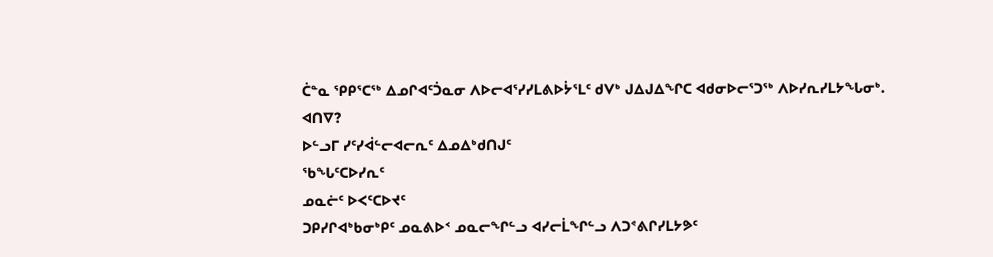ᑖᓐᓇ ᕿᑭᕐᑕᖅ ᐃᓄᒋᐊᑦᑑᓇᓂ ᐱᐅᓕᐊᕐᓯᓯᒪᕕᐅᔮᕐᒪᑦ ᑯᐯᒃ ᒍᐃᒍᐃᖏᑕ ᐊᑯᓂᐅᓕᕐᑐᖅ ᐱᐅᓯᕆᓯᒪᔭᖓᓂᒃ.
ᐊᑎᐁ?
ᐅᓪᓗᒥ ᓯᑦᓯᐋᓪᓕᐊᓕᕆᑦ ᐃᓄᐃᒃᑯᑎᒍᑦ
ᖃᖓᑦᑕᐅᓯᕆᑦ
ᓄᓇᓖᑦ ᐅᐸᑦᑕᐅᔪᑦ
ᑐᑭᓯᒋᐊᒃᑲᓂᒃᑭᑦ ᓄᓇᕕᐅᑉ ᓄᓇᓕᖏᓪᓗ ᐊᓯᓕᒫᖏᓪᓗ ᐱᑐᕝᕕᒋᓯᒪᔭᕗᑦ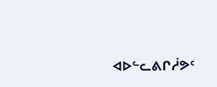ᐊᐅᓪᓚᕕᒋᓲᕗᑦ